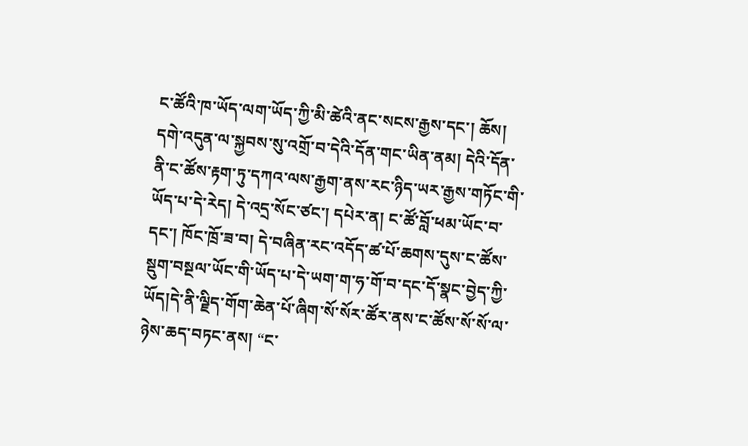ང་ཚོའི་ཁ་ཡོད་ལག་ཡོད་ཀྱི་མི་ཚེའི་ནང་སངས་རྒྱས་དང་། ཆོས། དགེ་འདུན་ལ་སྐྱབས་སུ་འགྲོ་བ་དེའི་དོན་གང་ཡིན་ནམ། དེའི་དོན་ནི་ང་ཚོས་རྟག་ཏུ་དཀའ་ལས་རྒྱག་ནས་རང་ཉིད་ཡར་རྒྱས་གཏོང་གི་ཡོད་པ་དེ་རེད། དེ་འདྲ་སོང་ཙང་། དཔེར་ན། ང་ཚོ་བློ་ཕམ་ཡོང་བ་དང་། ཁོང་ཁྲོ་ཟ་བ། དེ་བཞིན་རང་འདོད་ཚ་པོ་ཆགས་དུས་ང་ཚོས་སྡུག་བསྔལ་ཡོང་གི་ཡོད་པ་དེ་ཡག་ག་ཧ་གོ་བ་དང་དོ་སྣང་བྱེད་ཀྱི་ཡོད།དེ་ནི་ལྗིད་གོག་ཆེན་པོ་ཞིག་སོ་སོར་ཚོར་ནས་ང་ཚོས་སོ་སོ་ལ་ཉེས་ཆད་བཏང་ནས། “ང་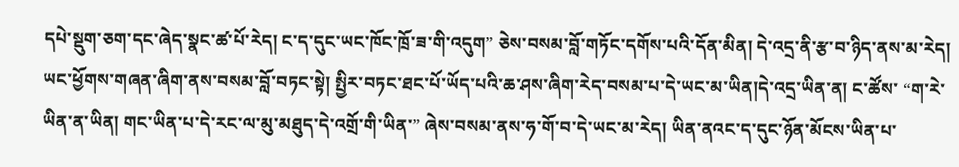དཔེ་སྡུག་ཅག་དང་ཞེད་སྣང་ཚ་པོ་རེད། ང་ད་དུང་ཡང་ཁོང་ཁྲོ་ཟ་གི་འདུག” ཅེས་བསམ་བློ་གཏོང་དགོས་པའི་དོན་མིན། དེ་འདྲ་ནི་རྩ་བ་ཉིད་ནས་མ་རེད། ཡང་ཕྱོགས་གཞན་ཞིག་ནས་བསམ་བློ་བཏང་སྟེ། སྤྱིར་བཏང་ཐང་པོ་ཡོད་པའི་ཆ་ཤས་ཞིག་རེད་བསམ་པ་དེ་ཡང་མ་ཡིན།དེ་འདྲ་ཡིན་ན། ང་ཚོས་ “ག་རེ་ཡིན་ན་ཡིན། གང་ཡིན་པ་དེ་རང་ལ་མུ་མཐུད་དེ་འགྲོ་གི་ཡིན་” ཞེས་བསམ་ནས་ཧ་གོ་བ་དེ་ཡང་མ་རེད། ཡིན་ནའང་ད་དུང་ཉོན་མོངས་ཡིན་པ་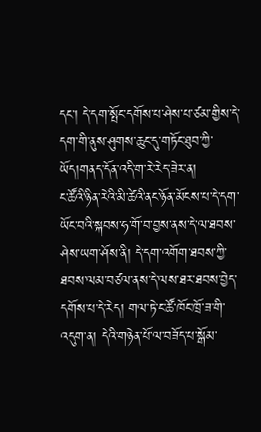དང་། དེ་དག་སྤོང་དགོས་པ་ཤེས་པ་ཙམ་གྱིས་དེ་དག་གི་ནུས་ཤུགས་ཆུང་དུ་གཏོང་ཐུབ་ཀྱི་ཡོད།གནད་དོན་འདི་ག་རེ་རེད་ཟེར་ན།
ང་ཚོའི་ཉིན་རེའི་མི་ཚེའི་ནང་ཉོན་མོངས་པ་དེ་དག་ཡོང་བའི་སྐབས་ཧ་གོ་བ་བྱས་ནས་དེ་ལ་ཐབས་ཤེས་ཡག་ཤོས་ནི། དེ་དག་འགོག་ཐབས་ཀྱི་ཐབས་ལམ་བཙལ་ནས་དེ་ལས་ཐར་ཐབས་བྱེད་དགོས་པ་དེ་རེད། གལ་ཏེ་ང་ཚོ་ཁོང་ཁྲོ་ཟ་གི་འདུག་ན། དེའི་གཉེན་པོ་ལ་བཟོད་པ་སྒོམ་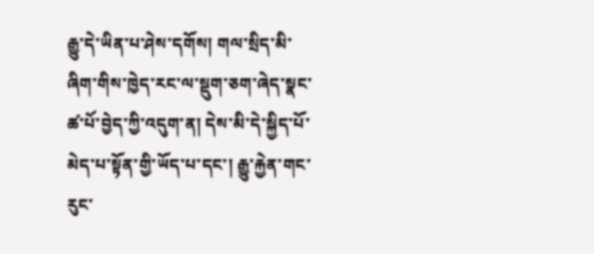རྒྱུ་དེ་ཡིན་པ་ཤེས་དགོས། གལ་སྲིད་མི་ཞིག་གིས་ཁྱེད་རང་ལ་སྡུག་ཅག་ཞེད་སྣང་ཚ་པོ་བྱེད་ཀྱི་འདུག་ན། དེས་མི་དེ་སྐྱིད་པོ་མེད་པ་སྟོན་གྱི་ཡོད་པ་དང་། རྒྱུ་རྐྱེན་གང་རུང་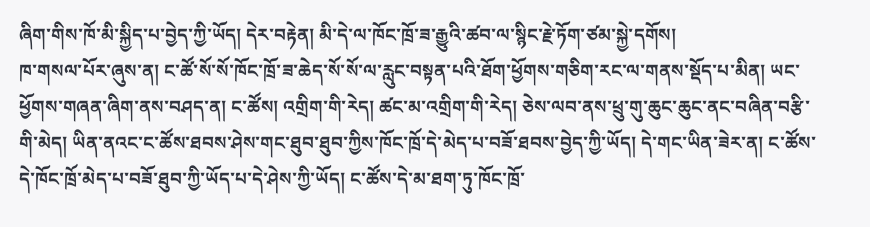ཞིག་གིས་ཁོ་མི་སྐྱིད་པ་བྱེད་ཀྱི་ཡོད། དེར་བརྟེན། མི་དེ་ལ་ཁོང་ཁྲོ་ཟ་རྒྱུའི་ཚབ་ལ་སྙིང་རྗེ་ཏོག་ཙམ་སྐྱེ་དགོས།
ཁ་གསལ་པོར་ཞུས་ན། ང་ཚོ་སོ་སོ་ཁོང་ཁྲོ་ཟ་ཆེད་སོ་སོ་ལ་རླུང་བསྟན་པའི་ཐོག་ཕྱོགས་གཅིག་རང་ལ་གནས་སྡོད་པ་མིན། ཡང་ཕྱོགས་གཞན་ཞིག་ནས་བཤད་ན། ང་ཚོས། འགྲིག་གི་རེད། ཚང་མ་འགྲིག་གི་རེད། ཅེས་ལབ་ནས་ཕྲུ་གུ་ཆུང་ཆུང་ནང་བཞིན་བརྩི་གི་མེད། ཡིན་ནའང་ང་ཚོས་ཐབས་ཤེས་གང་ཐུབ་ཐུབ་ཀྱིས་ཁོང་ཁྲོ་དེ་མེད་པ་བཟོ་ཐབས་བྱེད་ཀྱི་ཡོད། དེ་གང་ཡིན་ཟེར་ན། ང་ཚོས་དེ་ཁོང་ཁྲོ་མེད་པ་བཟོ་ཐུབ་ཀྱི་ཡོད་པ་དེ་ཤེས་ཀྱི་ཡོད། ང་ཚོས་དེ་མ་ཐག་ཏུ་ཁོང་ཁྲོ་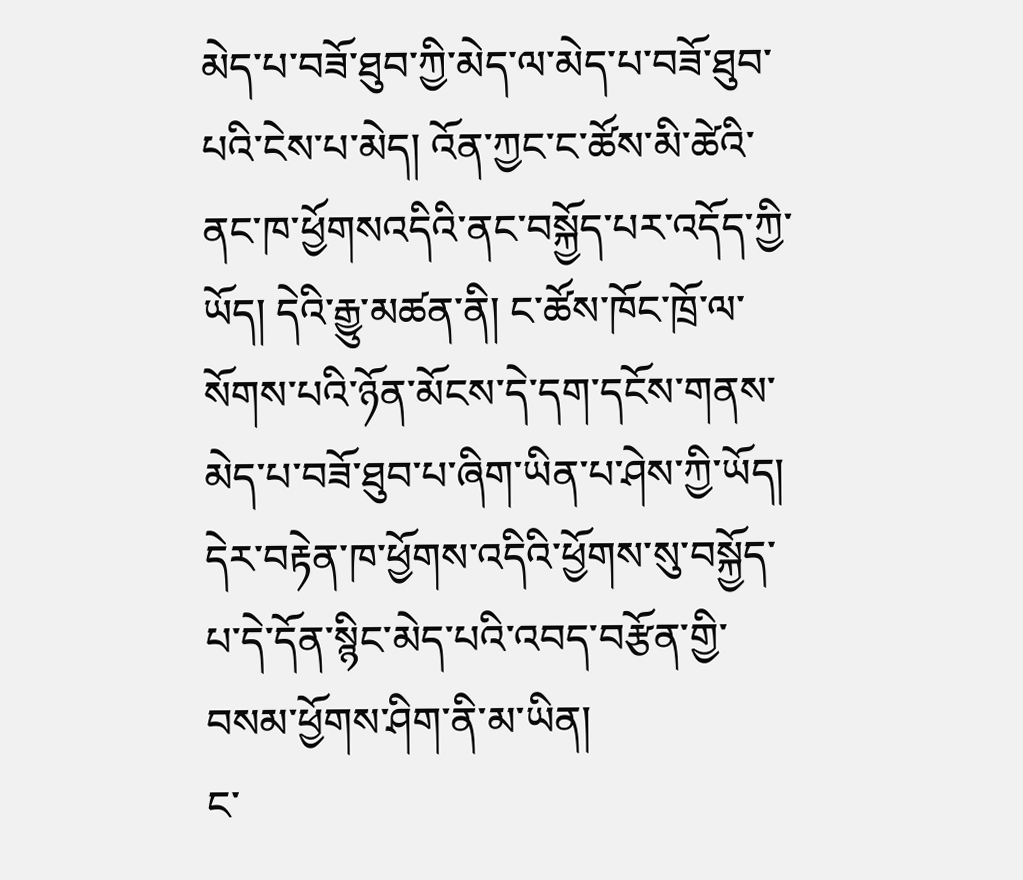མེད་པ་བཟོ་ཐུབ་ཀྱི་མེད་ལ་མེད་པ་བཟོ་ཐུབ་པའི་ངེས་པ་མེད། འོན་ཀྱང་ང་ཚོས་མི་ཚེའི་ནང་ཁ་ཕྱོགསའདིའི་ནང་བསྐྱོད་པར་འདོད་ཀྱི་ཡོད། དེའི་རྒྱུ་མཚན་ནི། ང་ཚོས་ཁོང་ཁྲོ་ལ་སོགས་པའི་ཉོན་མོངས་དེ་དག་དངོས་གནས་མེད་པ་བཟོ་ཐུབ་པ་ཞིག་ཡིན་པ་ཤེས་ཀྱི་ཡོད། དེར་བརྟེན་ཁ་ཕྱོགས་འདིའི་ཕྱོགས་སུ་བསྐྱོད་པ་དེ་དོན་སྙིང་མེད་པའི་འབད་བརྩོན་གྱི་བསམ་ཕྱོགས་ཤིག་ནི་མ་ཡིན།
ང་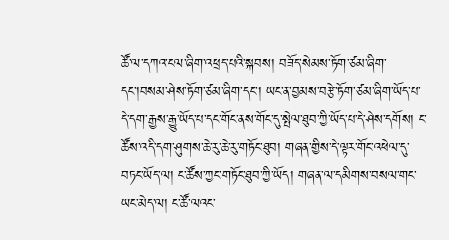ཚོ་ལ་དཀའ་ངལ་ཞིག་འཕྲད་པའི་སྐབས། བཟོད་སེམས་ཏོག་ཙམ་ཞིག་དང་།བསམ་ཤེས་ཏོག་ཙམ་ཞིག་དང་། ཡང་ན་བྱམས་བརྩེ་ཏོག་ཙམ་ཞིག་ཡོད་པ་དེ་དག་རྒྱས་རྒྱུ་ཡོད་པ་དང་གོང་ནས་གོང་དུ་སྤེལ་ཐུབ་ཀྱི་ཡོད་པ་དེ་ཤེས་དགོས། ང་ཚོས་འདི་དག་ཤུགས་ཆེ་རུ་ཆེ་རུ་གཏོང་ཐུབ། གཞན་གྱིས་དེ་ལྟར་གོང་འཕེལ་དུ་བཏང་ཡོད་ལ། ང་ཚོས་ཀྱང་གཏོང་ཐུབ་ཀྱི་ཡོད། གཞན་ལ་དམིགས་བསལ་གང་ཡང་མེད་ལ། ང་ཚོ་ལའང་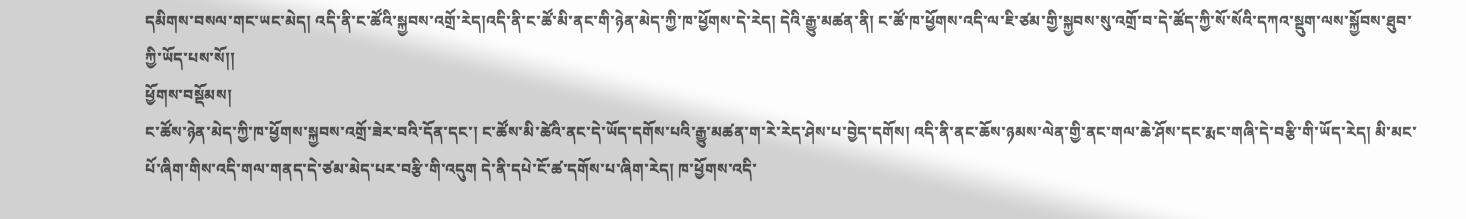དམིགས་བསལ་གང་ཡང་མེད། འདི་ནི་ང་ཚོའི་སྐྱབས་འགྲོ་རེད།འདི་ནི་ང་ཚོ་མི་ནང་གི་ཉེན་མེད་ཀྱི་ཁ་ཕྱོགས་དེ་རེད། དེའི་རྒྱུ་མཚན་ནི། ང་ཚོ་ཁ་ཕྱོགས་འདི་ལ་ཇི་ཙམ་གྱི་སྐྱབས་སུ་འགྲོ་བ་དེ་ཚོད་ཀྱི་སོ་སོའི་དཀའ་སྡུག་ལས་སྐྱོབས་ཐུབ་ཀྱི་ཡོད་པས་སོ།།
ཕྱོགས་བསྡོམས།
ང་ཚོས་ཉེན་མེད་ཀྱི་ཁ་ཕྱོགས་སྐྱབས་འགྲོ་ཟེར་བའི་དོན་དང་། ང་ཚོས་མི་ཚེའི་ནང་དེ་ཡོད་དགོས་པའི་རྒྱུ་མཚན་ག་རེ་རེད་ཤེས་པ་བྱེད་དགོས། འདི་ནི་ནང་ཆོས་ཉམས་ལེན་གྱི་ནང་གལ་ཆེ་ཤོས་དང་རྨང་གཞི་དེ་བརྩི་གི་ཡོད་རེད། མི་མང་པོ་ཞིག་གིས་འདི་གལ་གནད་དེ་ཙམ་མེད་པར་བརྩི་གི་འདུག དེ་ནི་དཔེ་ངོ་ཚ་དགོས་པ་ཞིག་རེད། ཁ་ཕྱོགས་འདི་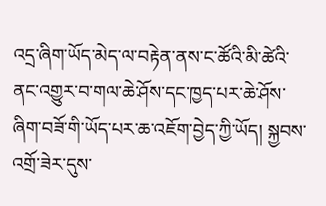འདྲ་ཞིག་ཡོད་མེད་ལ་བརྟེན་ནས་ང་ཚོའི་མི་ཚེའི་ནང་འགྱུར་བ་གལ་ཆེ་ཤོས་དང་ཁྱད་པར་ཆེ་ཤོས་ཞིག་བཟོ་གི་ཡོད་པར་ཆ་འཇོག་བྱེད་ཀྱི་ཡོད། སྐྱབས་འགྲོ་ཟེར་དུས་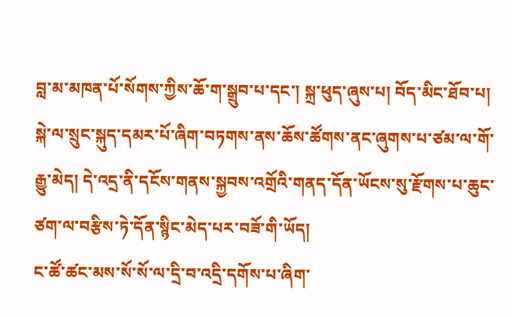བླ་མ་མཁན་པོ་སོགས་ཀྱིས་ཆོ་ག་སྒྲུབ་པ་དང་། སྐྲ་ཕུད་ཞུས་པ། བོད་མིང་ཐོབ་པ། སྐེ་ལ་སྲུང་སྐུད་དམར་པོ་ཞིག་བཏགས་ནས་ཆོས་ཚོགས་ནང་ཞུགས་པ་ཙམ་ལ་གོ་རྒྱུ་མེད། དེ་འདྲ་ནི་དངོས་གནས་སྐྱབས་འགྲོའི་གནད་དོན་ཡོངས་སུ་རྫོགས་པ་ཆུང་ཙག་ལ་བརྩིས་ཏེ་དོན་སྙིང་མེད་པར་བཟོ་གི་ཡོད།
ང་ཚོ་ཚང་མས་སོ་སོ་ལ་དྲི་བ་འདྲི་དགོས་པ་ཞིག་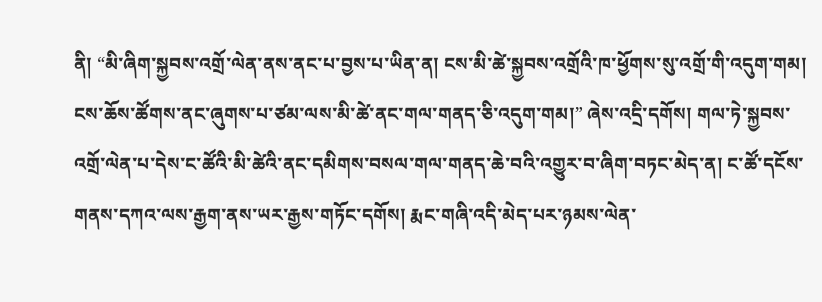ནི། “མི་ཞིག་སྐྱབས་འགྲོ་ལེན་ནས་ནང་པ་བྱས་པ་ཡིན་ན། ངས་མི་ཚེ་སྐྱབས་འགྲོའི་ཁ་ཕྱོགས་སུ་འགྲོ་གི་འདུག་གམ། ངས་ཆོས་ཚོགས་ནང་ཞུགས་པ་ཙམ་ལས་མི་ཚེ་ནང་གལ་གནད་ཅི་འདུག་གམ།” ཞེས་འདྲི་དགོས། གལ་ཏེ་སྐྱབས་འགྲོ་ལེན་པ་དེས་ང་ཚོའི་མི་ཚེའི་ནང་དམིགས་བསལ་གལ་གནད་ཆེ་བའི་འགྱུར་བ་ཞིག་བཏང་མེད་ན། ང་ཚོ་དངོས་གནས་དཀའ་ལས་རྒྱག་ནས་ཡར་རྒྱས་གཏོང་དགོས། རྨང་གཞི་འདི་མེད་པར་ཉམས་ལེན་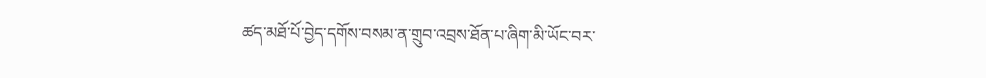ཚད་མཐོ་པོ་བྱེད་དགོས་བསམ་ན་གྲུབ་འབྲས་ཐོན་པ་ཞིག་མི་ཡོང་བར་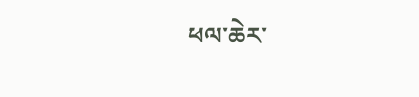ཕལ་ཆེར་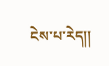ངེས་པ་རེད།།